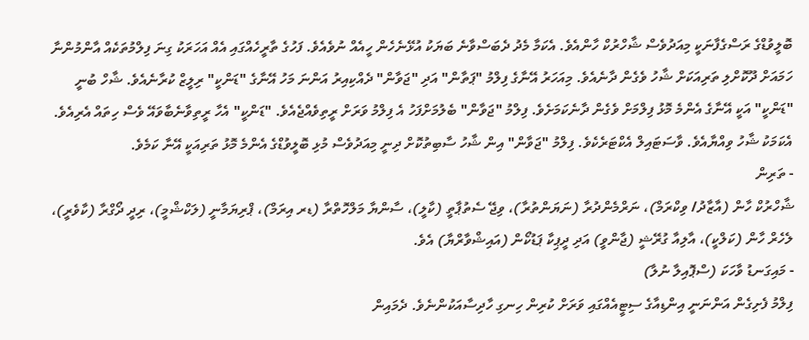ބޮލީވުޑްގެ ރަސްގެފާނަކީ މިއަދުވެސް ޝާހްރުކް ހާންއެވެ. އެކަމާ މެދު ދެބަސްވާނެ ބަޔަކު އުޅޭނެހެން ހީއެއް ނުވެއެވެ. ފަހުގެ ތާރީހެއްގައި އެއް އަހަރަކު ގިނަ ފިލްމުތަކެއް އާންމުންނާ ހަމައަށް ދޫކޮށްލި ތަރިއަކަށް ޝާހު ވެގެން ދާނެއެވެ. މިއަހަރު އޭނާގެ ފިލްމު "ޕަތާން" އަދި "ޖަވާން" ދެއްކިއިރު އަންނަ މަހު އޭނާގެ "ޑަންކީ" ރިލީޒް ކުރާނެއެވެ. ޝާހް ބުނީ "ޑަންކީ" އަކީ އޭނާގެ އެންމެ މޮޅު ފިލްމަށް ވެގެން ދާނެކަމަށެވެ. ފިލްމު "ޖަވާން" ބެލުމަށްފަހު އެ ފިލްމު ވަރަށް ރީތިވެއްޖެއެވެ. "ޑަންކީ" އެހާ ރީތިވާނެބާވައޭ ވެސް ހިތައް އެރިއެވެ. އެކަމަކު ޝާހު ވިއްޔާއެވެ. ވާސަޓައިލް އެކްޓަރެކެވެ. ފިލްމު "ޖަވާން" އިން ޝާހު ސާބިތުކޮށް ދިނީ މިއަދުވެސް މުޅި ބޮލީވުޑްގެ އެންމެ މޮޅު ތަރިއަކީ އޭނާ ކަމެވެ.
- ތަރިން
ޝާހްރުކް ހާން (އާޒާދު/ ވިކްރަމް)، ނަރްމެންދުރާ (ނަޔަންތުރާ)، ވިޖޭ ސެތުޕާތީ (ކާލީ)، ސާންޔާ މަލްހޮތްރާ (ޑރ އިރަމް)، ޕްރިޔަމާނީ (ލަކްޝްމީ)، ރިދީ ދޯގްރާ (ކާވެރީ)، ލެހެރް ހާން (ކަލްކީ)، އާލިއާ ގުރޭޝީ (ޖާންވީ) އަދި ދީޕިކާ ޕަޑުކޯން (އައިޝްވާރްޔާ) އެވެ.
- މައިގަނޑު ވާހަކަ (ސްޕޮއިލާ ނުލާ)
ފިލްމު ފެށިގެން އަންނަނީ އިންޑިއާގެ ސިޓީއެއްގައި ވަރަށް ކުރިން ހިނގި ހާދިސާއަކުންނެވެ. ދެމައިން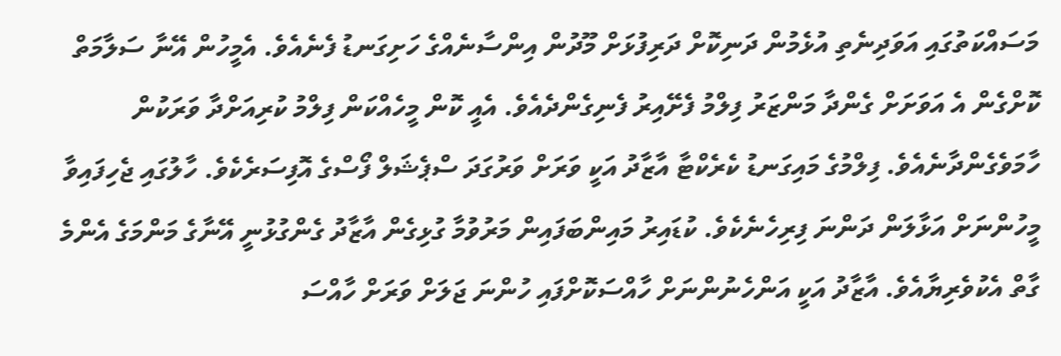މަސައްކަތުގައި އަވަދިނެތި އުޅެމުން ދަނިކޮށް ދަރިފުޅަށް މޫދުން އިންސާނެއްގެ ހަށިގަނޑު ފެނެއެވެ. އެމީހުން އޭނާ ސަލާމަތް ކޮށްގެން އެ އަވަށަށް ގެންދާ މަންޒަރު ފިލްމު ފެށޭއިރު ފެނިގެންދެއެވެ. އެއީ ކޮން މީހެއްކަން ފިލްމު ކުރިއަށްދާ ވަރަކުން ހާމަވެގެންދާނެއެވެ. ފިލްމުގެ މައިގަނޑު ކެރެކްޓާ އާޒާދު އަކީ ވަރަށް ވަރުގަދަ ސްޕެޝަލް ފޯސްގެ އޮފިސަރެކެވެ. ހާލުގައި ޖެހިފައިވާ މީހުންނަށް އަޅާލަން ދަންނަ ފިރިހެނެކެވެ. ކުޑައިރު މައިންބަފައިން މަރުވުމާ ގުޅިގެން އާޒާދު ގެންގުޅުނީ އޭނާގެ މަންމަގެ އެންމެ ގާތް އެކުވެރިޔާއެވެ. އާޒާދު އަކީ އަންހެނުންނަށް ހާއްސަކޮށްފައި ހުންނަ ޖަލަށް ވަރަށް ހާއްސަ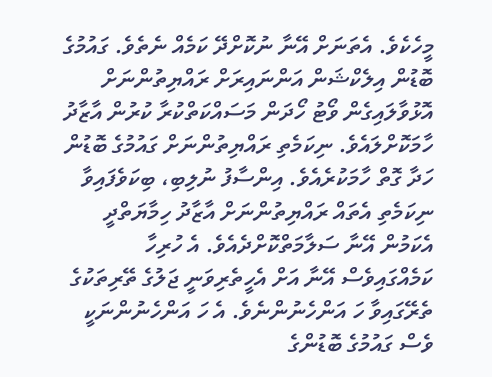މީހެކެވެ. އެތަނަށް އޭނާ ނުކޮށްދޭ ކަމެއް ނެތެވެ. ގައުމުގެ ބޮޑުން އިލެކްޝަން އަންނައިރަށް ރައްޔިތުންނަށް އޮޅުވާލައިގެން ވޯޓު ހޯދަން މަސައްކަތްކުރާ ކުރުން އާޒާދު ހާމަކޮށްލައެވެ. ނިކަމެތި ރައްޔިތުންނަށް ގައުމުގެ ބޮޑުން ހަދާ ގޮތް ހާމަކުރެއެވެ. އިންސާފު ނުލިބި، ބިކަވެފައިވާ ނިކަމެތި އެތައް ރައްޔިތުންނަށް އާޒާދު ހިމާޔަތްދީ އެކަމުން އޭނާ ސަލާމަތްކޮށްދެއެވެ. އެ ހުރިހާ ކަމެއްގައިވެސް އޭނާ އަށް އެހީތެރިވަނީ ޖަލުގެ ތޭރިތަކުގެ ތެރޭގައިވާ ހަ އަންހެނުންނެވެ. އެ ހަ އަންހެނުންނަކީ ވެސް ގައުމުގެ ބޮޑުންގެ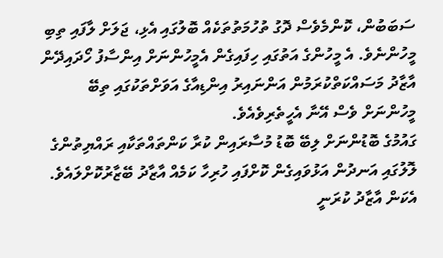ސަބަބުން، ކޮންމެވެސް ދޮގު ތުހުމަތުތަކެއް ބޮލުގައި އެޅި، ޖަލަށް ލާފައި ތިބި މީހުންނެވެ. އެ މީހުންގެ އަތުގައި ހިފައިގެން އެމީހުންނަށް އިންސާފު ހޯދައިދޭން އާޒާދު މަސައްކަތްކުރަމުން އަންނައިރު އިންޑިއާގެ އަވަށްތަކުގައި ތިބޭ މީހުންނަށް ވެސް އޭނާ އެހީތެރިވެއެވެ.
ގައުމުގެ ބޮޑުންނަށް ލިބޭ ބޮޑު މުސާރައިން ކުރާ ކަންތައްތަކާއި ރައްޔިތުންގެ ލޮލުގައި އަނދުން އަޅުވައިގެން ކޮށްފައި ހުރިހާ ކަމެއް އާޒާދު ބޭޒާރުކޮށްލައެވެ. އެކަން އާޒާދު ކުރަނީ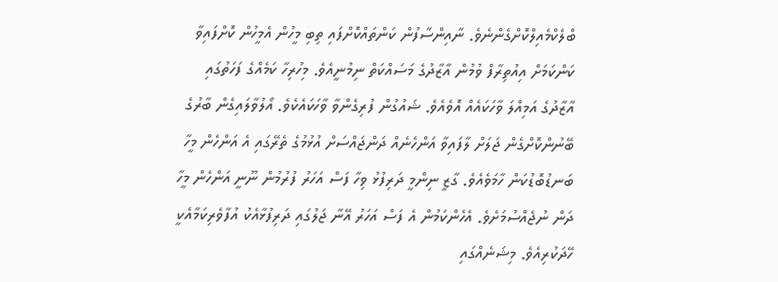ބްލެކްމެއިލްކޮށްގެންނެވެ. ނާއިންސާފުން ކަންތައްކޮށްފައި ތިބި މީހުން އެމީހުން ކޮށްފައިވާ ކަންކަމަށް އިއުތިރާފް ވުމުން އާޒާދުގެ މަސައްކަތް ނިމުނީއެވެ. މިހުރިހާ ކަމެއްގެ ފަހަތުގައި އާޒާދުގެ އަމިއްލަ ވާހަކައެއް އޮވެއެވެ. ޝައުގުން ފުރިގެންވާ ވާހަކައެކެވެ. އޯލުވާލައިގެން ބާރުގެ ބޭނުންކޮށްގެން ޖަލަށް ލާފައިވާ އަންހެނެއް ދަންޖައްސަށް އުޅުމުގެ ތެރޭގައި އެ އަންހެން މީހާ ބަނޑުބޮޑުކަން ހާމަވެއެވެ. ގާޒީ ނިންމީ ދަރިފުޅު ވިހާ ފަސް އަހަރު ފުރުމުން ނޫނީ އަންހެން މީހާ ދަން ނުޖެއްސުމަށެވެ. އެހެންކަމުން އެ ފަސް އަހަރު އޭނާ ޖަލުގައި ދަރިފުޅާއެކު އުފާވެރިކަމާއެކީ ހޭދަކުރިއެވެ. މިޝަނެއްގައި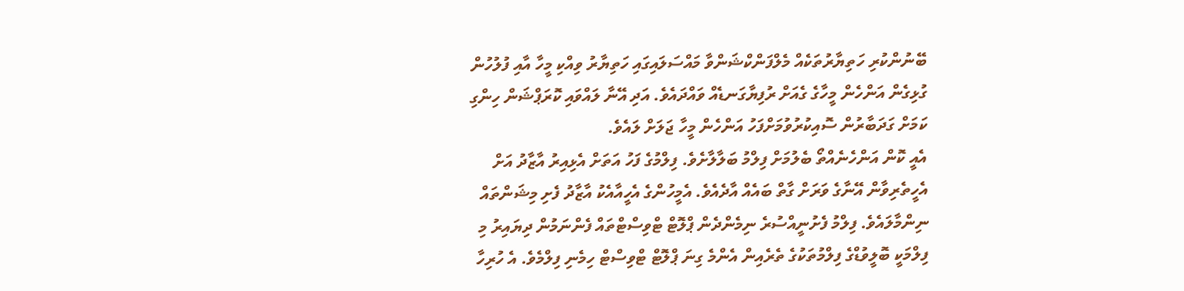ބޭނުންކުރި ހަތިޔާރުތަކެއް މެލްފަންކްޝަންވާ މައްސަލައިގައި ހަތިޔާރު ވިއްކި މީހާ އާއި ފުލުހުން ގުޅިގެން އަންހެން މީހާގެ ގެއަށް ރުފިޔާގަނޑެއް ވައްދައެވެ. އަދި އޭނާ ލައްވައި ކޮރަޕްޝަން ހިންގި ކަމަށް ގަދަބާރުން ސޮއިކުރުވުމަށްފަހު އަންހެން މީހާ ޖަލަށް ލައެވެ.
އެއީ ކޮން އަންހެނެއްތޯ ބެލުމަށް ފިލްމު ބަލާލާށެވެ. ފިލްމުގެ ފަހު އަތަށް އެޅިއިރު އާޒާދު އަށް އެހީތެރިވާން އޭނާގެ ވަރަށް ގާތް ބައެއް އާދެއެވެ. އެމީހުންގެ އެހީއާއެކު އާޒާދު ފެށި މިޝަންތައް ނިންމާލައެވެ. ފިލްމު ފެށުނީއްސުރެ ނިމެންދެން ޕްލޮޓް ޓްވިސްޓްތައް ފެންނަމުން ދިޔައިރު މި ފިލްމަކީ ބޮލީވުޑްގެ ފިލްމުތަކުގެ ތެރެއިން އެންމެ ގިނަ ޕްލޮޓް ޓްވިސްޓް ހިމެނި ފިލްމެވެ. އެ ހުރިހާ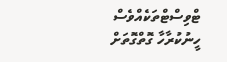ޓްވިސްޓްތަކެއްވެސް ހީނުކުރާހާ ގޮތްގޮތަށް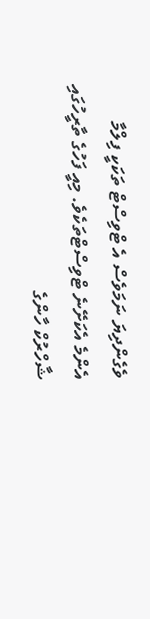ވެގެންދިޔަ ނަމަވެސް އެ ޓްވިސްޓް ތަކަކީ ފިލްމާ އެންމެ އެކަށޭނެ ޓްވިސްޓްތަކެވެ. މިއީ ފަހުގެ ތާރީހުގައި ޝާހްރުކް ހާންގެ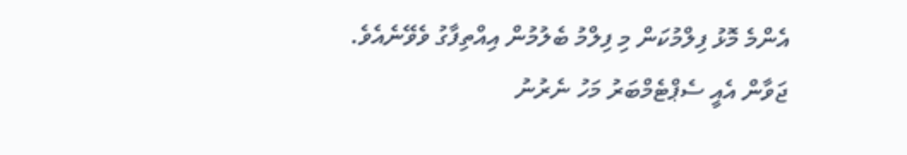އެންމެ މޮޅު ފިލްމުކަން މި ފިލްމު ބެލުމުން އިއްތިފާގު ވެވޭނެއެވެ.
ޖަވާން އެއީ ސެޕްޓެމްބަރު މަހު ނެރުނު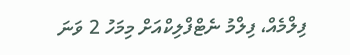ފިލްމެއް، ފިލްމު ނެޓްފްލިކްއަށް މިމަހު 2 ވަނަ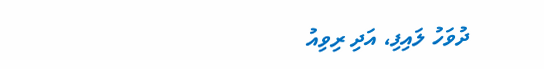ދުވަހު ލައިފި، އަދި ރިވިއު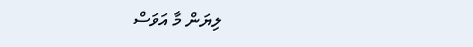ލިޔަން މާ އަވަސް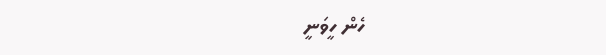ހެން ހީވަނީ